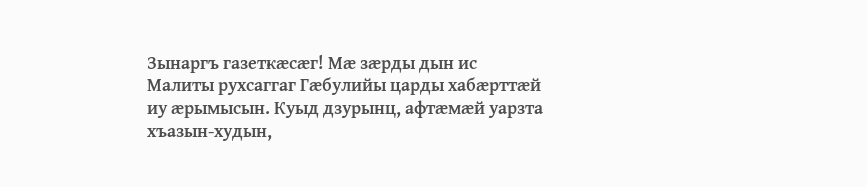Зынаргъ газеткæсæг! Мæ зæрды дын ис Малиты рухсаггаг Гæбулийы царды хабæрттæй иу æрымысын. Куыд дзурынц, афтæмæй уарзта хъазын-худын,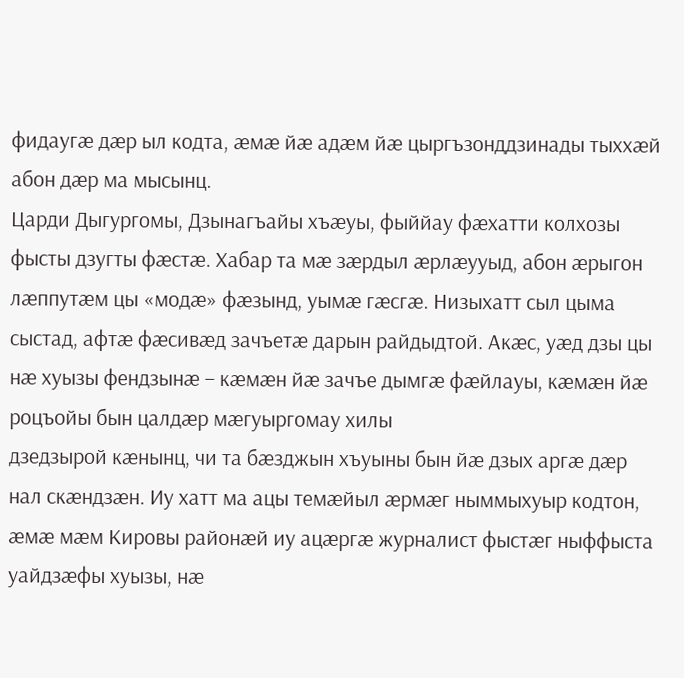фидаугæ дæр ыл кодта, æмæ йæ адæм йæ цыргъзонддзинады тыххæй абон дæр ма мысынц.
Царди Дыгургомы, Дзынагъайы хъæуы, фыййау фæхатти колхозы фысты дзугты фæстæ. Хабар та мæ зæрдыл æрлæууыд, абон æрыгон лæппутæм цы «модæ» фæзынд, уымæ гæсгæ. Низыхатт сыл цыма сыстад, афтæ фæсивæд зачъетæ дарын райдыдтой. Акæс, уæд дзы цы нæ хуызы фендзынæ – кæмæн йæ зачъе дымгæ фæйлауы, кæмæн йæ роцъойы бын цалдæр мæгуыргомау хилы
дзедзырой кæнынц, чи та бæзджын хъуыны бын йæ дзых аргæ дæр нал скæндзæн. Иу хатт ма ацы темæйыл æрмæг ныммыхуыр кодтон, æмæ мæм Кировы районæй иу ацæргæ журналист фыстæг ныффыста уайдзæфы хуызы, нæ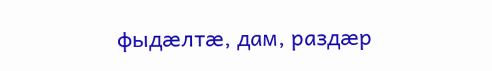фыдæлтæ, дам, раздæр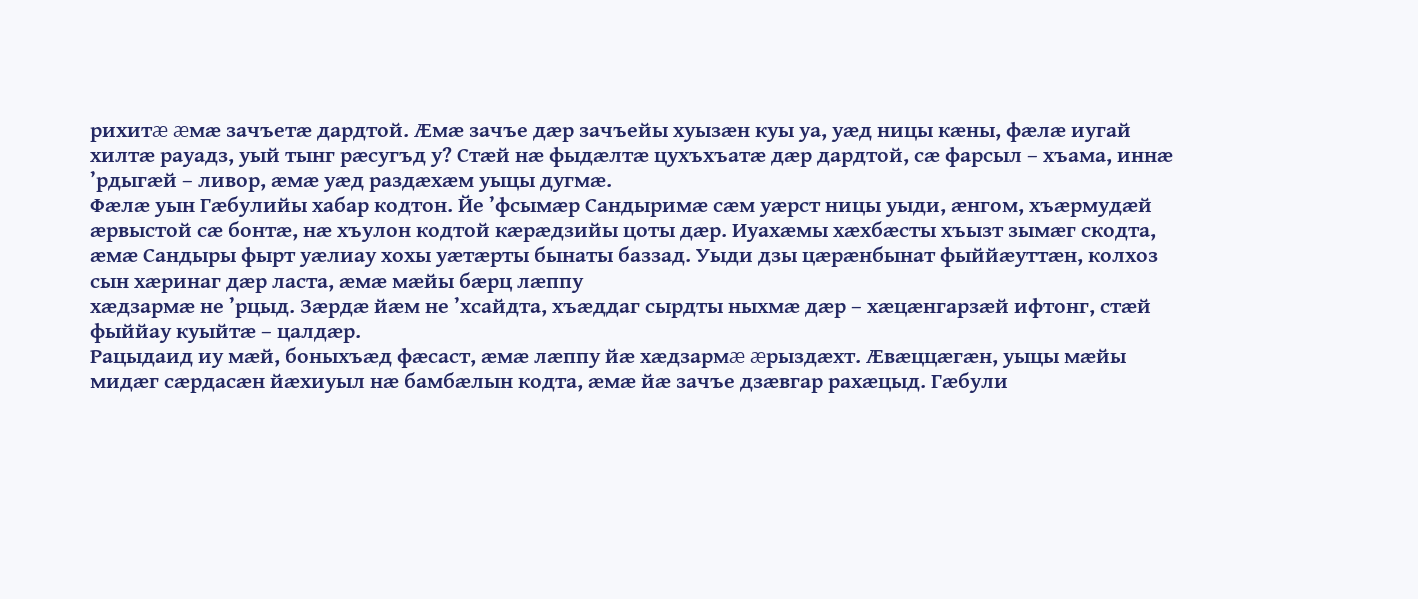рихитæ æмæ зачъетæ дардтой. Æмæ зачъе дæр зачъейы хуызæн куы уа, уæд ницы кæны, фæлæ иугай хилтæ рауадз, уый тынг рæсугъд у? Стæй нæ фыдæлтæ цухъхъатæ дæр дардтой, сæ фарсыл – хъама, иннæ ’рдыгæй – ливор, æмæ уæд раздæхæм уыцы дугмæ.
Фæлæ уын Гæбулийы хабар кодтон. Йе ’фсымæр Сандыримæ сæм уæрст ницы уыди, æнгом, хъæрмудæй æрвыстой сæ бонтæ, нæ хъулон кодтой кæрæдзийы цоты дæр. Иуахæмы хæхбæсты хъызт зымæг скодта, æмæ Сандыры фырт уæлиау хохы уæтæрты бынаты баззад. Уыди дзы цæрæнбынат фыййæуттæн, колхоз сын хæринаг дæр ласта, æмæ мæйы бæрц лæппу
хæдзармæ не ’рцыд. Зæрдæ йæм не ’хсайдта, хъæддаг сырдты ныхмæ дæр – хæцæнгарзæй ифтонг, стæй фыййау куыйтæ – цалдæр.
Рацыдаид иу мæй, боныхъæд фæсаст, æмæ лæппу йæ хæдзармæ æрыздæхт. Æвæццæгæн, уыцы мæйы мидæг сæрдасæн йæхиуыл нæ бамбæлын кодта, æмæ йæ зачъе дзæвгар рахæцыд. Гæбули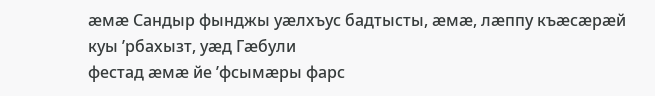æмæ Сандыр фынджы уæлхъус бадтысты, æмæ, лæппу къæсæрæй куы ’рбахызт, уæд Гæбули
фестад æмæ йе ’фсымæры фарс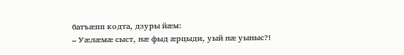батъæпп кодта, дзуры йæм:
– Уæлæмæ сыст, нæ фыд æрцыди, уый нæ уыныс?!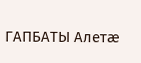ГАПБАТЫ Алетæ